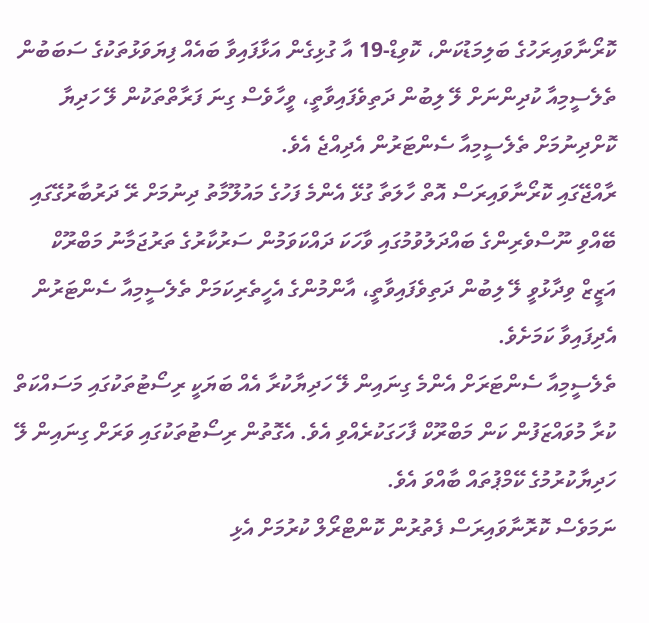ކޮރޯނާވައިރަހުގެ ބަލިމަޑުކަން، ކޮވިޑް-19 އާ ގުޅިގެން އަޅާފައިވާ ބައެއް ފިޔަވަޅުތަކުގެ ސަބަބުން ތެލެސީމިއާ ކުދިންނަށް ލޭ ލިބުން ދަތިވެފައިވާތީ، ވީހާވެސް ގިނަ ފަރާތްތަކުން ލޭ ހަދިޔާ ކޮށްދިނުމަށް ތެލެސީމިއާ ސެންޓަރުން އެދިއްޖެ އެވެ.
ރާއްޖޭގައި ކޮރޯނާވައިރަސް އޮތް ހާލަތާ ގުޅޭ އެންމެ ފަހުގެ މައުލޫމާތު ދިނުމަށް ރޭ ދަރުބާރުގޭގައި ބޭއްވި ނޫސްވެރިންގެ ބައްދަލުވުމުގައި ވާހަކަ ދައްކަވަމުން ސަރުކާރުގެ ތަރުޖަމާނު މަބްރޫކް އަޒީޒް ވިދާޅުވީ ލޭ ލިބުން ދަތިވެފައިވާތީ، އާންމުންގެ އެހީތެރިކަމަށް ތެލެސީމިއާ ސެންޓަރުން އެދިފައިވާ ކަމަށެވެ.
ތެލެސީމިއާ ސެންޓަރަށް އެންމެ ގިނައިން ލޭ ހަދިޔާކުރާ އެއް ބަޔަކީ ރިސޯޓުތަކުގައި މަސައްކަތް ކުރާ މުވައްޒަފުން ކަން މަބްރޫކް ފާހަގަކުރެއްވި އެވެ. އެގޮތުން ރިސޯޓުތަކުގައި ވަރަށް ގިނައިން ލޭ ހަދިޔާކުރުމުގެ ކޭމްޕުތައް ބާއްވަ އެވެ.
ނަމަވެސް ކޮރޮނާވައިރަސް ފެތުރުން ކޮންޓްރޯލް ކުރުމަށް އެޅި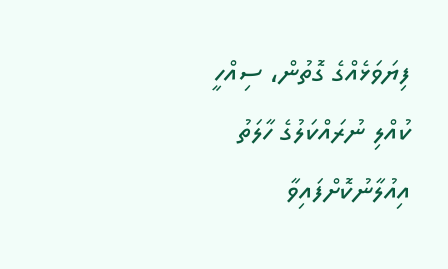ފިޔަވަޅެއްގެ ގޮތުން، ސިއްހީ ކުއްލި ނުރައްކަލުގެ ހާލަތު އިއުލާނުކޮށްފައިވާ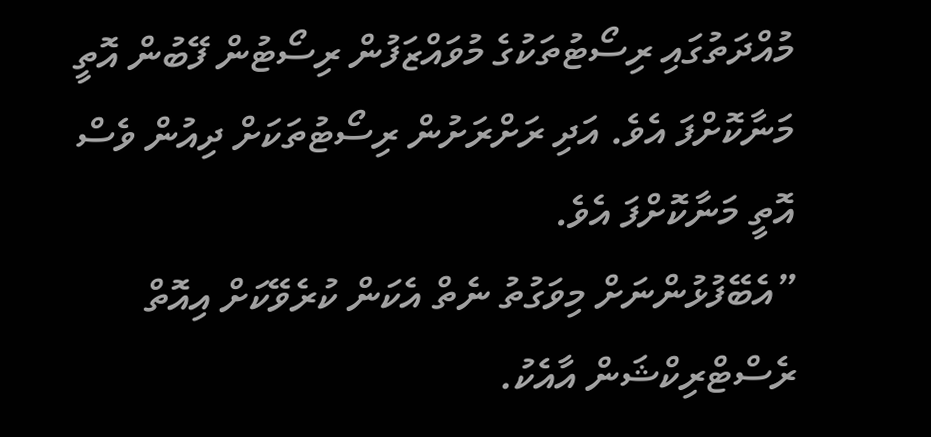މުއްދަތުގައި ރިސޯޓުތަކުގެ މުވައްޒަފުން ރިސޯޓުން ފޭބުން އޮތީ މަނާކޮށްފަ އެވެ. އަދި ރަށްރަށުން ރިސޯޓުތަކަށް ދިއުން ވެސް އޮތީ މަނާކޮށްފަ އެވެ.
”އެބޭފުޅުންނަށް މިވަގުތު ނެތް އެކަން ކުރެވޭކަށް އިއޮތް ރެސްޓްރިކްޝަން އާއެކު.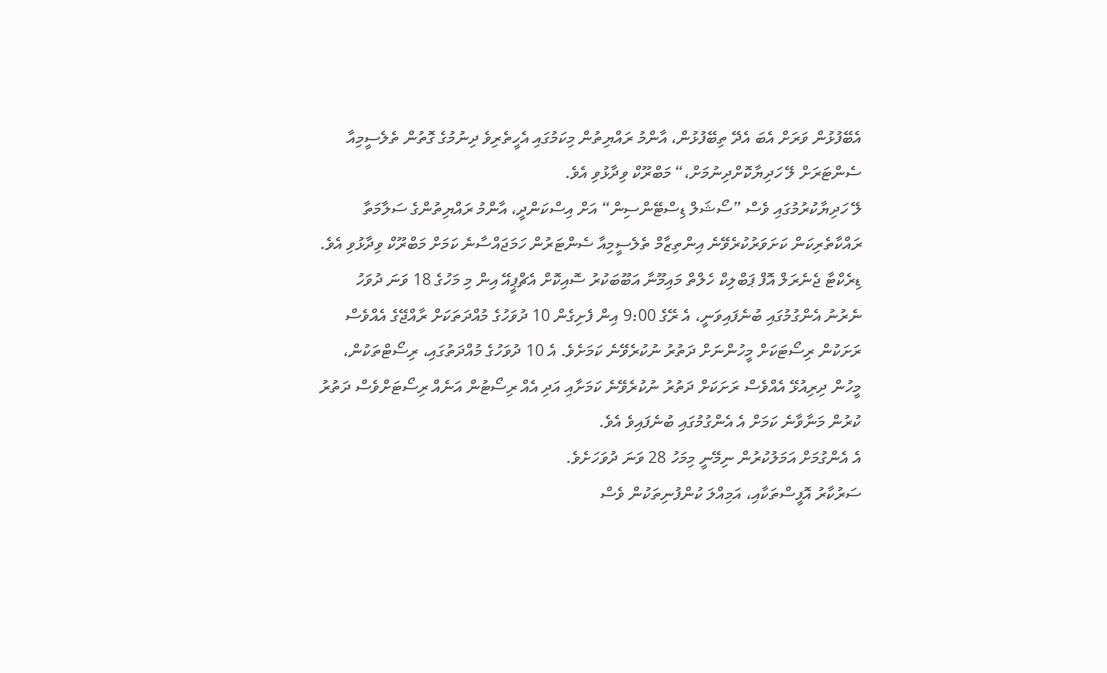އެބޭފުޅުން ވަރަށް އެބަ އެދޭ ތިބޭފުޅުން، އާންމު ރައްޔިތުން މިކަމުގައި އެހީތެރިވެ ދިނުމުގެ ގޮތުން ތެލެސީމިއާ ސެންޓަރަށް ލޭ ހަދިޔާކޮށްދިނުމަށް،“ މަބްރޫކް ވިދާޅުވި އެވެ.
ލޭ ހަދިޔާކުރުމުގައި ވެސް ”ސޯޝަލް ޑިސްޓޭންސިން“ އަށް އިސްކަންދީ، އާންމު ރައްޔިތުންގެ ސަލާމަތާ ރައްކާތެރިކަން ކަށަވަރުކުރެވޭނެ އިންތިޒާމް ތެލެސީމިއާ ސެންޓަރުން ހަމަޖައްސާނެ ކަމަށް މަބްރޫކް ވިދާޅުވި އެވެ.
ޑިރެކްޓާ ޖެނެރަލް އޮފް ޕަބްލިކް ހެލްތް މައިމޫނާ އަބޫބަކުރު ސޮއިކޮށް އެޗްޕީއޭ އިން މި މަހުގެ 18 ވަނަ ދުވަހު ނެރުނު އެންގުމުގައި ބުނެފައިވަނީ، އެ ރޭގެ 9:00 އިން ފެށިގެން 10 ދުވަހުގެ މުއްދަތަކަށް ރާއްޖޭގެ އެއްވެސް ރަށަކުން ރިސޯޓަކަށް މީހުންނަށް ދަތުރު ނުކުރެވޭނެ ކަމަށެވެ. އެ 10 ދުވަހުގެ މުއްދަތުގައި، ރިސޯޓްތަކުން، މީހުން ދިރިއުޅޭ އެއްވެސް ރަށަކަށް ދަތުރު ނުކުރެވޭނެ ކަމަށާއި އަދި އެއް ރިސޯޓުން އަނެއް ރިސޯޓަށްވެސް ދަތުރު ކުރުން މަނާވާނެ ކަމަށް އެ އެންގުމުގައި ބުނެފައިވެ އެވެ.
އެ އެންގުމަށް އަމަލުކުރުން ނިމޭނީ މިމަހު 28 ވަނަ ދުވަހަށެވެ.
ސަރުކާރު އޮފީސްތަކާއި، އަމިއްލަ ކުންފުނިތަކުން ވެސް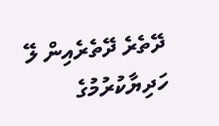ދޭތެރެ ދޭތެރެއިން ލޭ ހަދިޔާކުރުމުގެ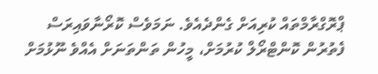ޕްރޮގްރާމްތައް ކުރިއަށް ގެންދެއެވެ. ނަމަވެސް ކޮރޯނާވައިރަސް ފެތުރުން ކޮންޓްރޯލް ކުރުމަށް، މީހުން ތަންތަނަށް އެއްވެ ނޫޅުމަށް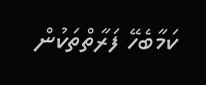ކަމާބެހޭ ފަރާތްތަކުން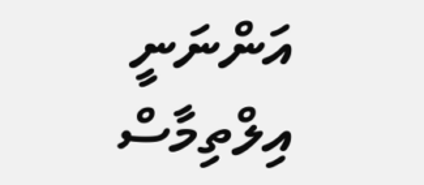އަންނަނީ އިލްތިމާސް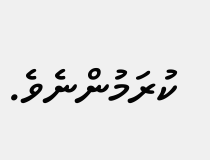ކުރަމުންނެވެ.